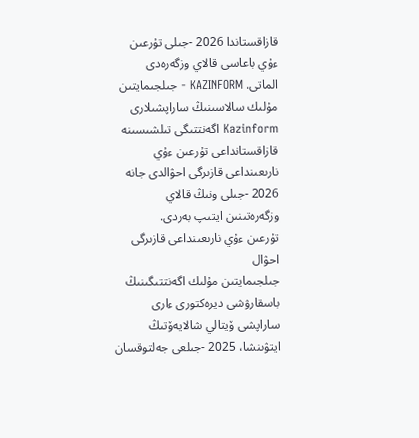قازاقستاندا 2026 -جىلى تۇرعىن ءۇي باعاسى قالاي وزگەرەدى
الماتى. KAZINFORM - جىلجىمايتىن مۇلىك سالاسىنىڭ ساراپشىلارى Kazinform اگەنتتىگى تىلشىسىنە قازاقستانداعى تۇرعىن ءۇي نارىعىنداعى قازىرگى احۋالدى جانە 2026 -جىلى ونىڭ قالاي وزگەرەتىنىن ايتىپ بەردى.
تۇرعىن ءۇي نارىعىنداعى قازىرگى احۋال
جىلجىمايتىن مۇلىك اگەنتتىگىنىڭ باسقارۋشى ديرەكتورى ءارى ساراپشى ۆيتالي شالايەۆتىڭ ايتۋىنشا، 2025 -جىلعى جەلتوقسان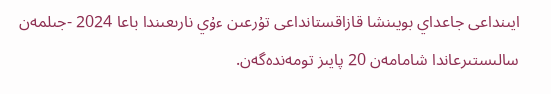ايىنداعى جاعداي بويىنشا قازاقستانداعى تۇرعىن ءۇي نارىعىندا باعا 2024 -جىلمەن سالىستىرعاندا شامامەن 20 پايىز تومەندەگەن.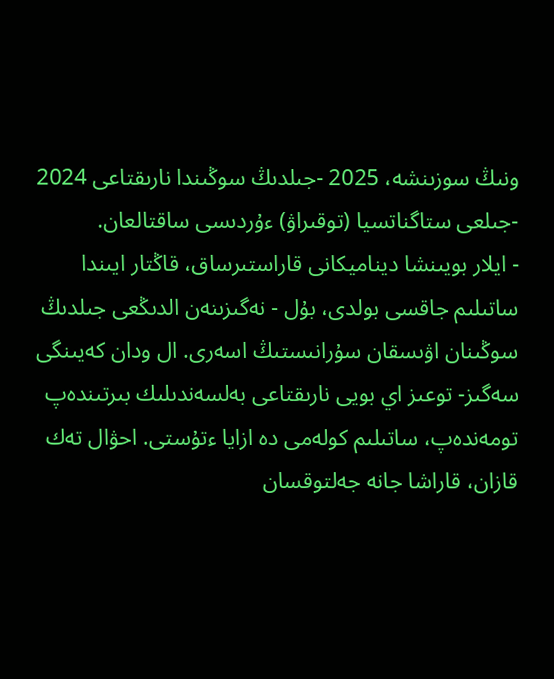ونىڭ سوزىنشە، 2025 -جىلدىڭ سوڭىندا نارىقتاعى 2024 -جىلعى ستاگناتسيا (توقىراۋ) ءۇردىسى ساقتالعان.
- ايلار بويىنشا ديناميكانى قاراستىرساق، قاڭتار ايىندا ساتىلىم جاقسى بولدى، بۇل - نەگىزىنەن الدىڭعى جىلدىڭ سوڭىنان اۋىسقان سۇرانىستىڭ اسەرى. ال ودان كەيىنگى سەگىز- توعىز اي بويى نارىقتاعى بەلسەندىلىك بىرتىندەپ تومەندەپ، ساتىلىم كولەمى دە ازايا ءتۇستى. احۋال تەك قازان، قاراشا جانە جەلتوقسان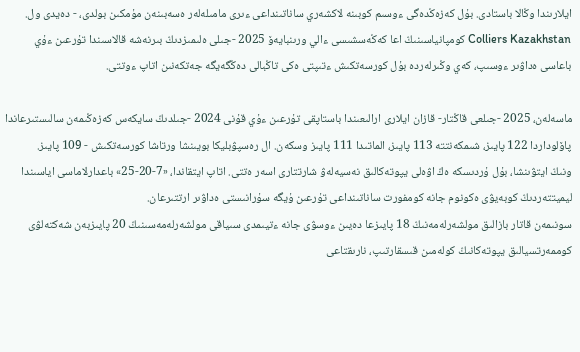ايلارىندا وڭالا باستادى. بۇل كەزەڭدەگى ءوسىم كوبىنە لاكشەري ساناتىنداعى ءىرى مامىلەلەر ەسەبىنەن مۇمكىن بولدى، - دەيدى ول.
Colliers Kazakhstan كومپانياسىنىڭ اعا كەڭەسشىسى ءالي ورىنبايەۆ 2025 -جىلى ەلىمىزدىڭ بىرنەشە قالاسىندا تۇرعىن ءۇي باعاسى ەداۋىر ءوسىپ، كەي وڭىرلەردە بۇل كورسەتكىش ءتىپتى ەكى تاڭبالى دەڭگەيگە جەتكەنىن اتاپ ءوتتى.

ماسەلەن، 2025 -جىلعى قاڭتار- قازان ايلارى ارالىعىندا باستاپقى تۇرعىن ءۇي قۇنى 2024 -جىلدىڭ سايكەس كەزەڭىمەن سالىستىرعاندا پاۆلوداردا 122 پايىز، شىمكەنتتە 113 پايىز، الماتىدا 111 پايىز وسكەن. ال رەسپۋبليكا بويىنشا ورتاشا كورسەتكىش - 109 پايىز.
ونىڭ ايتۋىنشا، بۇل ۇردىسكە ەڭ اۋەلى يپوتەكالىق نەسيەلەۋ شارتتارى اسەر ەتتى. اتاپ ايتقاندا، «7-20-25» باعدارلاماسى اياسىندا ليميتتەردىڭ كوبەيۋى ەكونوم جانە كومفورت ساناتىنداعى تۇرعىن ۇيگە سۇرانىستى ەداۋىر ارتتىرعان.
سونىمەن قاتار بازالىق مولشەرلەمەنىڭ 18 پايىزعا دەيىن ءوسۋى جانە ءتيىمدى سىياقى مولشەرلەمەسىنىڭ 20 پايىزبەن شەكتەلۋى كوممەرتسيالىق يپوتەكانىڭ كولەمىن قىسقارتىپ، نارىقتاعى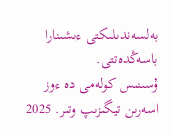بەلسەندىلىكتى ءىشىنارا باسەڭدەتتى.
ۇسىنىس كولەمى دە ءوز اسەرىن تيگىزىپ وتىر. 2025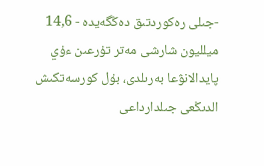-جىلى رەكوردتىق دەڭگەيدە - 14,6 ميلليون شارشى مەتر تۇرعىن ءۇي پايدالانۋعا بەرىلدى، بۇل كورسەتكىش الدىڭعى جىلدارداعى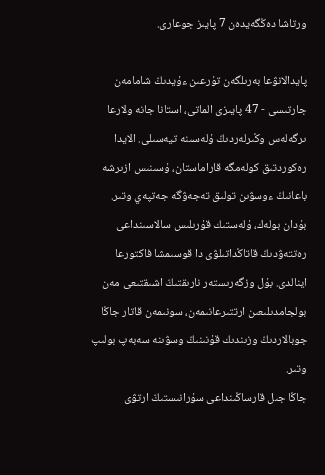ورتاشا دەڭگەيدەن 7 پايىز جوعارى.

پايدالانۋعا بەرىلگەن تۇرعىن ءۇيدىڭ شامامەن جارتىسى - 47 پايىزى الماتى، استانا جانە ولارعا ىرگەلەس وڭىرلەردىڭ ۇلەسىنە تيەسىلى. الايدا رەكوردتىق كولەمگە قاراماستان، ۇسىنىس ازىرشە باعانىڭ ءوسۋىن تولىق تەجەۋگە جەتپەي وتىر.
بۇدان بولەك، ۇلەستىك قۇرىلىس سالاسىنداعى رەتتەۋدىڭ قاتاڭداتىلۋى دا قوسىمشا فاكتورعا اينالدى. بۇل وزگەرىستەر نارىقتىڭ اشىقتىعى مەن بولجامدىلىعىن ارتتىرعانىمەن، سونىمەن قاتار جاڭا جوبالاردىڭ وزىندىك قۇنىنىڭ وسۋىنە سەبەپ بولىپ وتىر.
جاڭا جىل قارساڭىنداعى سۇرانىستىڭ ارتۋى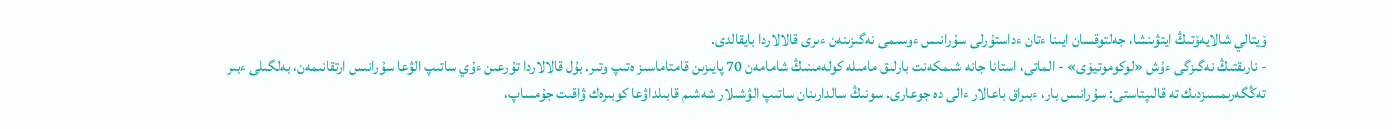ۆيتالي شالايەۆتىڭ ايتۋىنشا، جەلتوقسان ايىنا ءتان ءداستۇرلى سۇرانىس ءوسىمى نەگىزىنەن ءىرى قالالاردا بايقالدى.
- نارىقتىڭ نەگىزگى ءۇش «لوكوموتيۆى» - الماتى، استانا جانە شىمكەنت بارلىق مامىلە كولەمىنىڭ شامامەن 70 پايىزىن قامتاماسىز ەتىپ وتىر. بۇل قالالاردا تۇرعىن ءۇي ساتىپ الۋعا سۇرانىس ارتقانىمەن، بەلگىلى ءبىر تەڭگەرىمسىزدىك تە قالىپتاستى: سۇرانىس بار، ءبىراق باعالار ءالى دە جوعارى. سونىڭ سالدارىنان ساتىپ الۋشىلار شەشىم قابىلداۋعا كوبىرەك ۋاقىت جۇمساپ،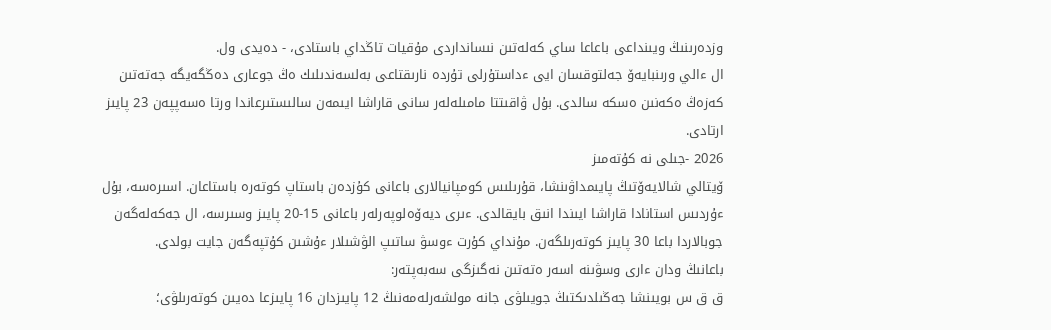وزدەرىنىڭ ويىنداعى باعاعا ساي كەلەتىن نىسانداردى مۇقيات تاڭداي باستادى، - دەيدى ول.
ال ءالي ورىنبايەۆ جەلتوقسان ايى ءداستۇرلى تۇردە نارىقتاعى بەلسەندىلىك ەڭ جوعارى دەڭگەيگە جەتەتىن كەزەڭ ەكەنىن ەسكە سالدى. بۇل ۋاقىتتا مامىلەلەر سانى قاراشا ايىمەن سالىستىرعاندا ورتا ەسەپپەن 23 پايىز ارتادى.
2026 -جىلى نە كۇتەمىز
ۆيتالي شالايەۆتىڭ پايىمداۋىنشا، قۇرىلىس كومپانيالارى باعانى كۇزدەن باستاپ كوتەرە باستاعان. اسىرەسە، بۇل ءۇردىس استانادا قاراشا ايىندا انىق بايقالدى. ءىرى ديەۆەلوپەرلەر باعانى 15-20 پايىز وسىرسە، ال جەكەلەگەن جوبالاردا باعا 30 پايىز كوتەرىلگەن. مۇنداي كۇرت ءوسۋ ساتىپ الۋشىلار ءۇشىن كۇتپەگەن جايت بولدى.
باعانىڭ ودان ءارى وسۋىنە اسەر ەتەتىن نەگىزگى سەبەپتەر:
ق ق س بويىنشا جەڭىلدىكتىڭ جويىلۋى جانە مولشەرلەمەنىڭ 12 پايىزدان 16 پايىزعا دەيىن كوتەرىلۋى؛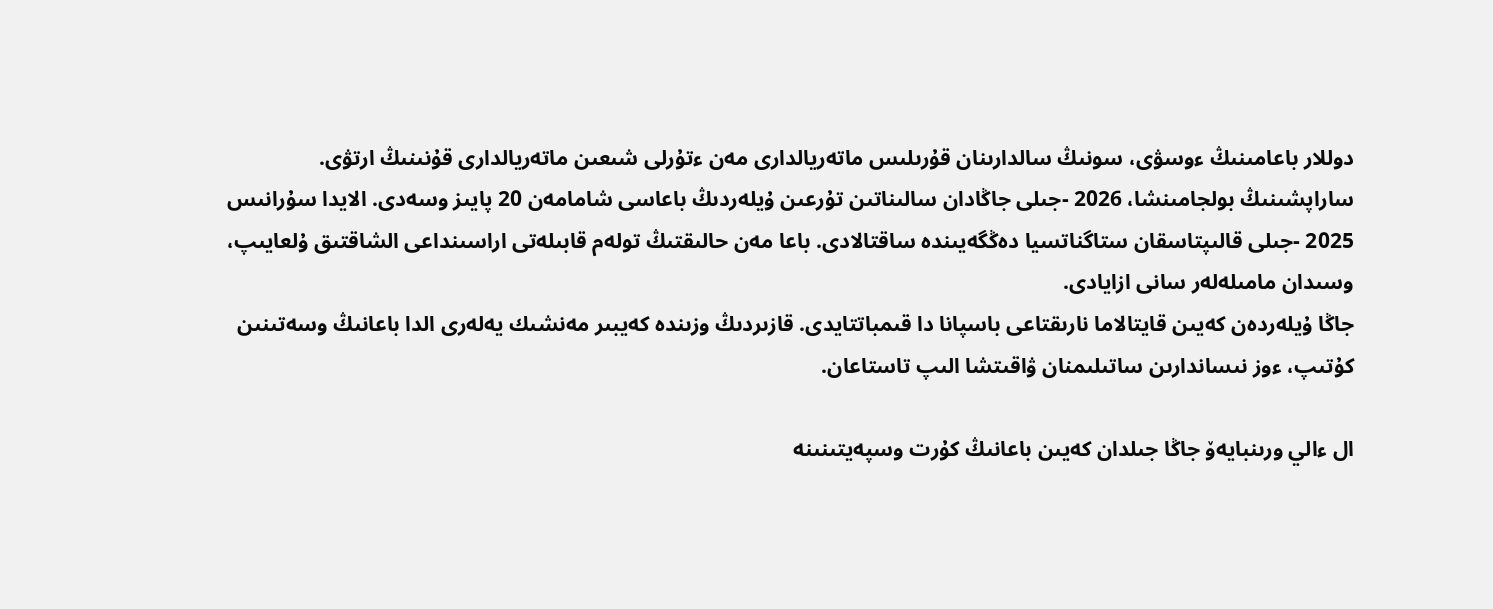دوللار باعامىنىڭ ءوسۋى، سونىڭ سالدارىنان قۇرىلىس ماتەريالدارى مەن ءتۇرلى شىعىن ماتەريالدارى قۇنىنىڭ ارتۋى.
ساراپشىنىڭ بولجامىنشا، 2026 -جىلى جاڭادان سالىناتىن تۇرعىن ۇيلەردىڭ باعاسى شامامەن 20 پايىز وسەدى. الايدا سۇرانىس 2025 -جىلى قالىپتاسقان ستاگناتسيا دەڭگەيىندە ساقتالادى. باعا مەن حالىقتىڭ تولەم قابىلەتى اراسىنداعى الشاقتىق ۇلعايىپ، وسىدان مامىلەلەر سانى ازايادى.
جاڭا ۇيلەردەن كەيىن قايتالاما نارىقتاعى باسپانا دا قىمباتتايدى. قازىردىڭ وزىندە كەيبىر مەنشىك يەلەرى الدا باعانىڭ وسەتىنىن كۇتىپ، ءوز نىساندارىن ساتىلىمنان ۋاقىتشا الىپ تاستاعان.

ال ءالي ورىنبايەۆ جاڭا جىلدان كەيىن باعانىڭ كۇرت وسپەيتىنىنە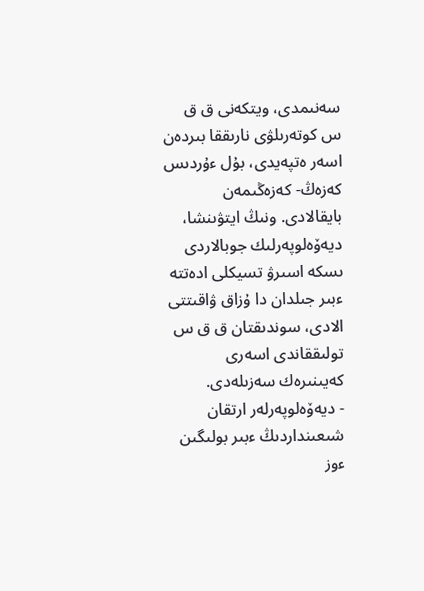سەنىمدى، ويتكەنى ق ق س كوتەرىلۋى نارىققا بىردەن اسەر ەتپەيدى، بۇل ءۇردىس كەزەڭ- كەزەڭىمەن بايقالادى. ونىڭ ايتۋىنشا، ديەۆەلوپەرلىك جوبالاردى ىسكە اسىرۋ تسيكلى ادەتتە ءبىر جىلدان دا ۇزاق ۋاقىتتى الادى، سوندىقتان ق ق س تولىققاندى اسەرى كەيىنىرەك سەزىلەدى.
- ديەۆەلوپەرلەر ارتقان شىعىنداردىڭ ءبىر بولىگىن ءوز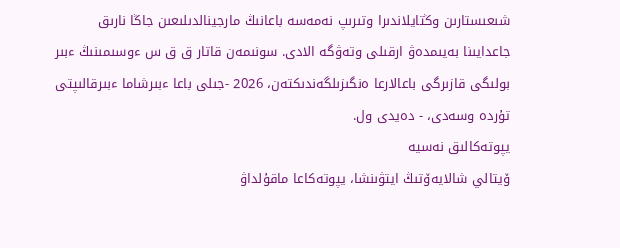شىعىستارىن وڭتايلاندىرا وتىرىپ نەمەسە باعانىڭ مارجينالدىلىعىن جاڭا نارىق جاعدايىنا بەيىمدەۋ ارقىلى وتەۋگە الادى. سونىمەن قاتار ق ق س ءوسىمىنىڭ ءبىر بولىگى قازىرگى باعالارعا ەنگىزىلگەندىكتەن، 2026 -جىلى باعا ءبىرشاما ءبىرقالىپتى تۇردە وسەدى، - دەيدى ول.
يپوتەكالىق نەسيە
ۆيتالي شالايەۆتىڭ ايتۋىنشا، يپوتەكاعا ماقۇلداۋ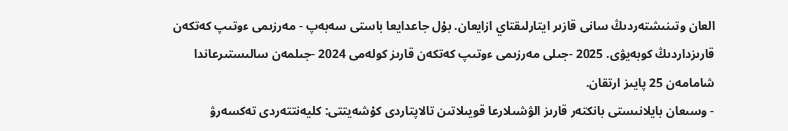العان وتىنىشتەردىڭ سانى قازىر ايتارلىقتاي ازايعان. بۇل جاعدايعا باستى سەبەپ - مەرزىمى ءوتىپ كەتكەن قارىزداردىڭ كوبەيۋى. 2025 -جىلى مەرزىمى ءوتىپ كەتكەن قارىز كولەمى 2024 -جىلمەن سالىستىرعاندا شامامەن 25 پايىز ارتقان.
- وسىعان بايلانىستى بانكتەر قارىز الۋشىلارعا قويىلاتىن تالاپتاردى كۇشەيتتى: كليەنتتەردى تەكسەرۋ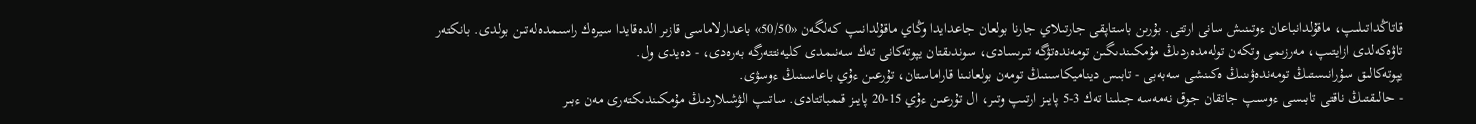قاتاڭداتىلىپ، ماقۇلدانباعان ءوتىنىش سانى ارتتى. بۇرىن باستاپقى جارتىلاي جارنا بولعان جاعدايدا وڭاي ماقۇلدانىپ كەلگەن «50/50» باعدارلاماسى قازىر الدەقايدا سيرەك راسىمدەلەتىن بولدى. بانكتەر تاۋەكەلدى ازايتىپ، مەرزىمى وتكەن تولەمدەردىڭ مۇمكىندىگىن تومەندەتۋگە تىرىسادى، سوندىقتان يپوتەكانى تەك سەنىمدى كليەنتتەرگە بەرەدى، - دەيدى ول.
يپوتەكالىق سۇرانىستىڭ تومەندەۋىنىڭ ەكىنشى سەبەبى - تابىس ديناميكاسىنىڭ تومەن بولعانىنا قاراماستان، تۇرعىن ءۇي باعاسىنىڭ ءوسۋى.
- حالىقتىڭ ناقتى تابىسى ءوسىپ جاتقان جوق نەمەسە جىلىنا تەك 3-5 پايىز ارتىپ وتىر، ال تۇرعىن ءۇي 15-20 پايىز قىمباتتادى. ساتىپ الۋشىلاردىڭ مۇمكىندىكتەرى مەن ءبىر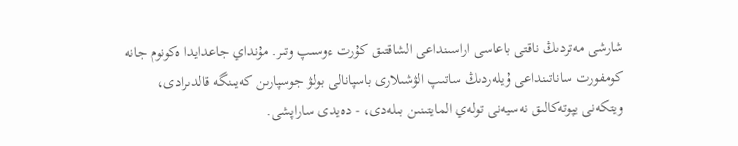شارشى مەتردىڭ ناقتى باعاسى اراسىنداعى الشاقتىق كۇرت ءوسىپ وتىر. مۇنداي جاعدايدا ەكونوم جانە كومفورت ساناتىنداعى ۇيلەردىڭ ساتىپ الۋشىلارى باسپانالى بولۋ جوسپارىن كەيىنگە قالدىرادى، ويتكەنى يپوتەكالىق نەسيەنى تولەي المايتىنىن بىلەدى، - دەيدى ساراپشى.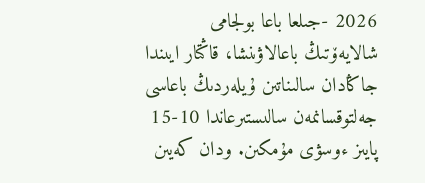2026 -جىلعا باعا بولجامى
شالايەۆتىڭ باعالاۋىنشا، قاڭتار ايىندا جاڭادان سالىناتىن ۇيلەردىڭ باعاسى جەلتوقسانمەن سالىستىرعاندا 10-15 پايىز ءوسۋى مۇمكىن. ودان كەيىن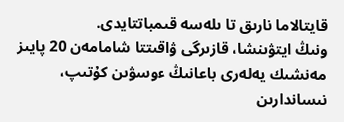قايتالاما نارىق تا ىلەسە قىمباتتايدى.
ونىڭ ايتۋىنشا، قازىرگى ۋاقىتتا شامامەن 20 پايىز مەنشىك يەلەرى باعانىڭ ءوسۋىن كۇتىپ، نىساندارىن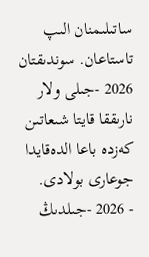ساتىلىمنان الىپ تاستاعان. سوندىقتان 2026 -جىلى ولار نارىققا قايتا شىعاتىن كەزدە باعا الدەقايدا جوعارى بولادى.
- 2026 -جىلدىڭ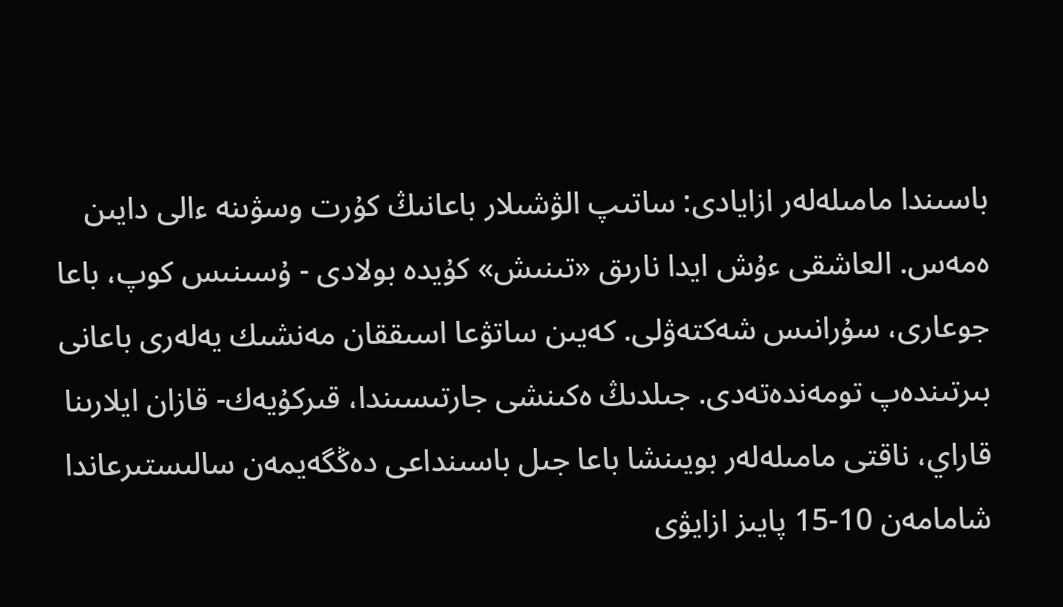باسىندا مامىلەلەر ازايادى: ساتىپ الۋشىلار باعانىڭ كۇرت وسۋىنە ءالى دايىن ەمەس. العاشقى ءۇش ايدا نارىق «تىنىش» كۇيدە بولادى - ۇسىنىس كوپ، باعا جوعارى، سۇرانىس شەكتەۋلى. كەيىن ساتۋعا اسىققان مەنشىك يەلەرى باعانى بىرتىندەپ تومەندەتەدى. جىلدىڭ ەكىنشى جارتىسىندا، قىركۇيەك- قازان ايلارىنا قاراي، ناقتى مامىلەلەر بويىنشا باعا جىل باسىنداعى دەڭگەيمەن سالىستىرعاندا شامامەن 10-15 پايىز ازايۋى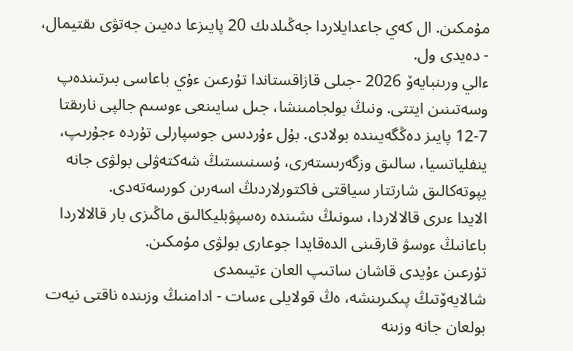مۇمكىن. ال كەي جاعدايلاردا جەڭىلدىك 20 پايىزعا دەيىن جەتۋى ىقتيمال، - دەيدى ول.
ءالي ورىنبايەۆ 2026 -جىلى قازاقستاندا تۇرعىن ءۇي باعاسى بىرتىندەپ وسەتىنىن ايتتى. ونىڭ بولجامىنشا، جىل سايىنعى ءوسىم جالپى نارىقتا 7-12 پايىز دەڭگەيىندە بولادى. بۇل ءۇردىس جوسپارلى تۇردە ءجۇرىپ، ينفلياتسيا، سالىق وزگەرىستەرى، ۇسىنىستىڭ شەكتەۋلى بولۋى جانە يپوتەكالىق شارتتار سياقتى فاكتورلاردىڭ اسەرىن كورسەتەدى.
الايدا ءىرى قالالاردا، سونىڭ ىشىندە رەسپۋبليكالىق ماڭىزى بار قالالاردا باعانىڭ ءوسۋ قارقىنى الدەقايدا جوعارى بولۋى مۇمكىن.
تۇرعىن ءۇيدى قاشان ساتىپ العان ءتيىمدى
شالايەۆتىڭ پىكىرىنشە، ەڭ قولايلى ءسات - ادامنىڭ وزىندە ناقتى نيەت بولعان جانە وزىنە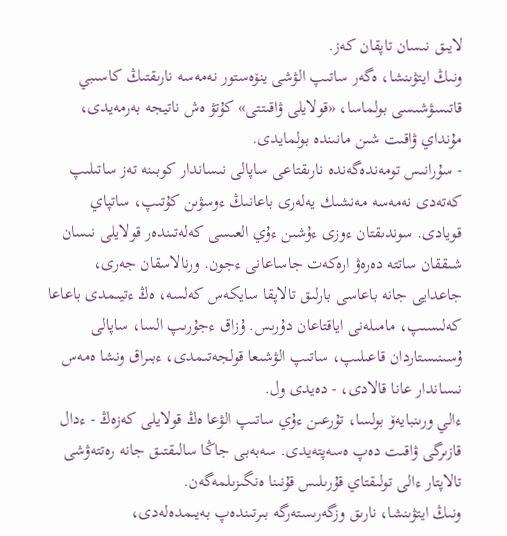لايىق نىسان تاپقان كەز.
ونىڭ ايتۋىنشا، ەگەر ساتىپ الۋشى ينۆەستور نەمەسە نارىقتىڭ كاسىبي قاتىسۋشىسى بولماسا، «قولايلى ۋاقىتتى» كۇتۋ ەش ناتيجە بەرمەيدى، مۇنداي ۋاقىت شىن مانىندە بولمايدى.
- سۇرانىس تومەندەگەندە نارىقتاعى ساپالى نىساندار كوبىنە تەز ساتىلىپ كەتەدى نەمەسە مەنشىك يەلەرى باعانىڭ ءوسۋىن كۇتىپ، ساتپاي قويادى. سوندىقتان ءوزى ءۇشىن ءۇي العىسى كەلەتىندەر قولايلى نىسان شىققان ساتتە دەرەۋ ارەكەت جاساعانى ءجون. ورنالاسقان جەرى، جاعدايى جانە باعاسى بارلىق تالاپقا سايكەس كەلسە، ەڭ ءتيىمدى باعاعا كەلىسىپ، مامىلەنى اياقتاعان دۇرىس. ۇزاق ءجۇرىپ السا، ساپالى ۇسىنىستاردان قاعىلىپ، ساتىپ الۋشىعا قولجەتىمدى، ءبىراق ونشا ەمەس نىساندار عانا قالادى، - دەيدى ول.
ءالي ورىنبايەۆ بولسا، تۇرعىن ءۇي ساتىپ الۋعا ەڭ قولايلى كەزەڭ - ءدال قازىرگى ۋاقىت دەپ ەسەپتەيدى. سەبەبى جاڭا سالىقتىق جانە رەتتەۋشى تالاپتار ءالى تولىقتاي قۇرىلىس قۇنىنا ەنگىزىلمەگەن.
ونىڭ ايتۋىنشا، نارىق وزگەرىستەرگە بىرتىندەپ بەيىمدەلەدى،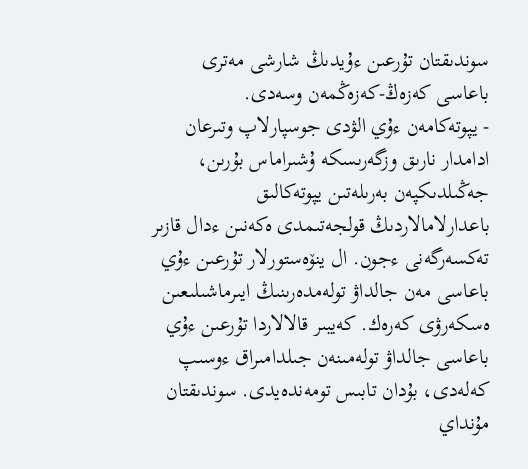سوندىقتان تۇرعىن ءۇيدىڭ شارشى مەترى باعاسى كەزەڭ-كەزەڭمەن وسەدى.
- يپوتەكامەن ءۇي الۋدى جوسپارلاپ وتىرعان ادامدار نارىق وزگەرىسكە ۇشىراماس بۇرىن، جەڭىلدىكپەن بەرىلەتىن يپوتەكالىق باعدارلامالاردىڭ قولجەتىمدى ەكەنىن ءدال قازىر تەكسەرگەنى ءجون. ال ينۆەستورلار تۇرعىن ءۇي باعاسى مەن جالداۋ تولەمدەرىنىڭ ايىرماشىلىعىن ەسكەرۋى كەرەك. كەيبىر قالالاردا تۇرعىن ءۇي باعاسى جالداۋ تولەمىنەن جىلدامىراق ءوسىپ كەلەدى، بۇدان تابىس تومەندەيدى. سوندىقتان مۇنداي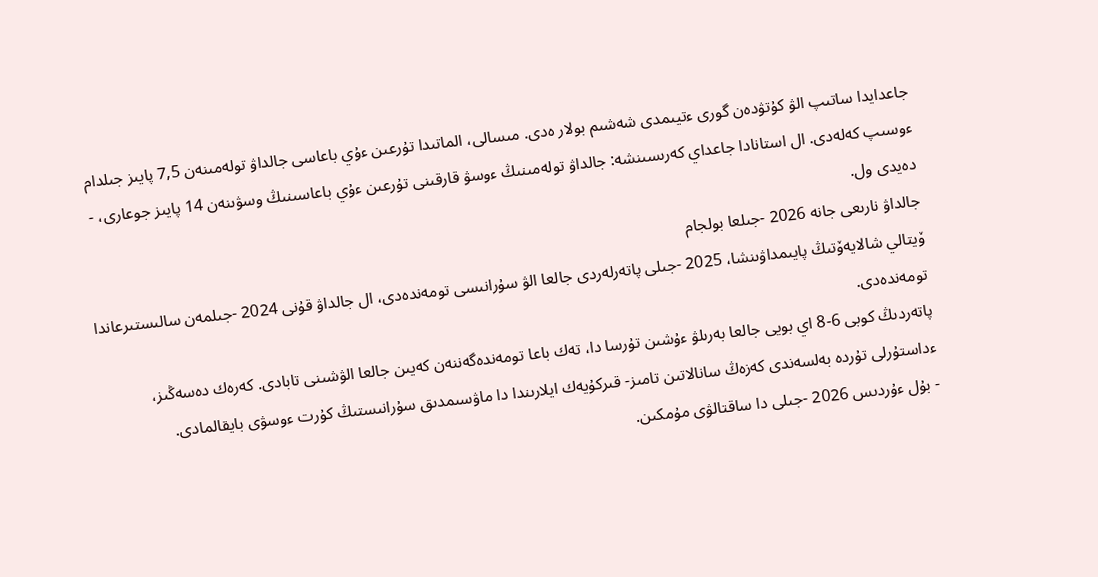جاعدايدا ساتىپ الۋ كۇتۋدەن گورى ءتيىمدى شەشىم بولار ەدى. مىسالى، الماتىدا تۇرعىن ءۇي باعاسى جالداۋ تولەمىنەن 7,5 پايىز جىلدام ءوسىپ كەلەدى. ال استانادا جاعداي كەرىسىنشە: جالداۋ تولەمىنىڭ ءوسۋ قارقىنى تۇرعىن ءۇي باعاسىنىڭ وسۋىنەن 14 پايىز جوعارى، - دەيدى ول.
جالداۋ نارىعى جانە 2026 -جىلعا بولجام
ۆيتالي شالايەۆتىڭ پايىمداۋىنشا، 2025 -جىلى پاتەرلەردى جالعا الۋ سۇرانىسى تومەندەدى، ال جالداۋ قۇنى 2024 -جىلمەن سالىستىرعاندا تومەندەدى.
پاتەردىڭ كوبى 6-8 اي بويى جالعا بەرىلۋ ءۇشىن تۇرسا دا، تەك باعا تومەندەگەننەن كەيىن جالعا الۋشىنى تابادى. كەرەك دەسەڭىز، ءداستۇرلى تۇردە بەلسەندى كەزەڭ سانالاتىن تامىز- قىركۇيەك ايلارىندا دا ماۋسىمدىق سۇرانىستىڭ كۇرت ءوسۋى بايقالمادى.
- بۇل ءۇردىس 2026 -جىلى دا ساقتالۋى مۇمكىن.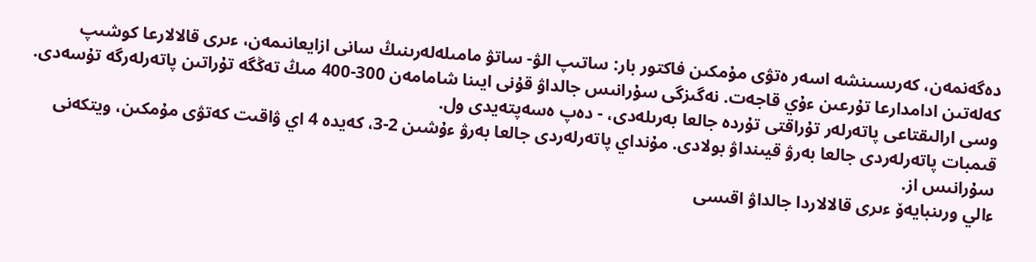دەگەنمەن، كەرىسىنشە اسەر ەتۋى مۇمكىن فاكتور بار: ساتىپ الۋ- ساتۋ مامىلەلەرىنىڭ سانى ازايعانىمەن، ءىرى قالالارعا كوشىپ كەلەتىن ادامدارعا تۇرعىن ءۇي قاجەت. نەگىزگى سۇرانىس جالداۋ قۇنى ايىنا شامامەن 300-400 مىڭ تەڭگە تۇراتىن پاتەرلەرگە تۇسەدى. وسى ارالىقتاعى پاتەرلەر تۇراقتى تۇردە جالعا بەرىلەدى، - دەپ ەسەپتەيدى ول.
قىمبات پاتەرلەردى جالعا بەرۋ قيىنداۋ بولادى. مۇنداي پاتەرلەردى جالعا بەرۋ ءۇشىن 2-3، كەيدە 4 اي ۋاقىت كەتۋى مۇمكىن، ويتكەنى سۇرانىس از.
ءالي ورىنبايەۆ ءىرى قالالاردا جالداۋ اقىسى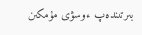بىرتىندەپ ءوسۋى مۇمكىن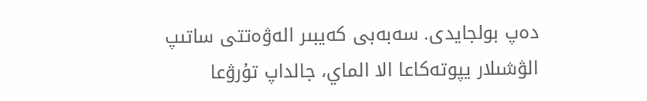دەپ بولجايدى. سەبەبى كەيبىر الەۋەتتى ساتىپ الۋشىلار يپوتەكاعا الا الماي، جالداپ تۇرۋعا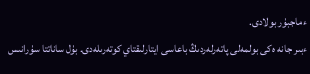ءماجبۇر بولادى.
ءبىر جانە ەكى بولمەلى پاتەرلەردىڭ باعاسى ايتارلىقتاي كوتەرىلەدى. بۇل ساناتتا سۇرانىس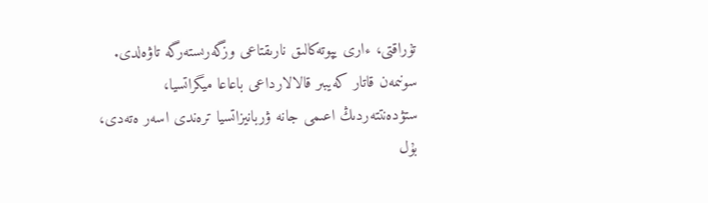تۇراقتى، ءارى يپوتەكالىق نارىقتاعى وزگەرىستەرگە تاۋەلدى. سونىمەن قاتار كەيبىر قالالارداعى باعاعا ميگراتسيا، ستۋدەنتتەردىڭ اعىمى جانە ۋربانيزاتسيا ترەندى اسەر ەتەدى، بۇل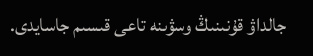جالداۋ قۇنىنىڭ وسۋىنە تاعى قىسىم جاسايدى.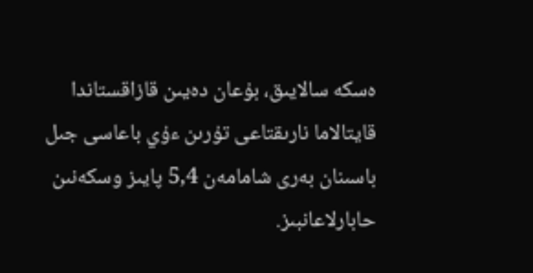ەسكە سالايىق، بۇعان دەيىن قازاقستاندا قايتالاما نارىقتاعى تۇرىن ءۇي باعاسى جىل باسىنان بەرى شامامەن 5,4 پايىز وسكەنىن حابارلاعانبىز.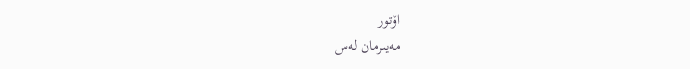اۆتور
مەيىرمان لەس